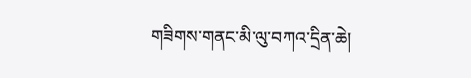གཟིགས་གནང་མི་ལུ་བཀའ་དྲིན་ཆེ།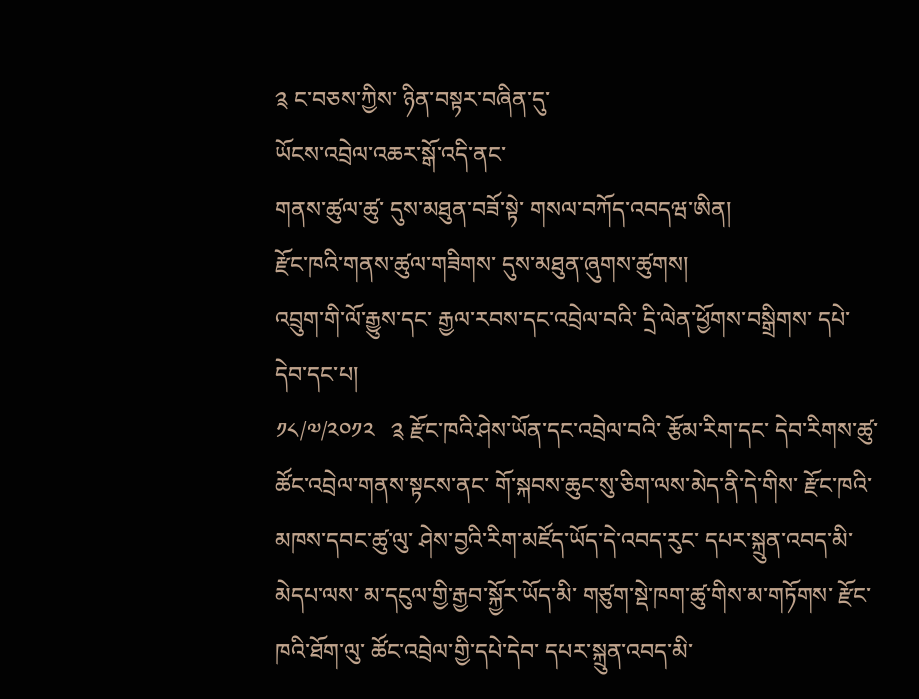༉ ང་བཅས་ཀྱིས་ ཉིན་བསྟར་བཞིན་དུ་
ཡོངས་འབྲེལ་འཆར་སྒོ་འདི་ནང་
གནས་ཚུལ་ཚུ་ དུས་མཐུན་བཟོ་སྟེ་ གསལ་བཀོད་འབདཝ་ཨིན།
རྫོང་ཁའི་གནས་ཚུལ་གཟིགས་ དུས་མཐུན་ཞུགས་ཚུགས།
འབྲུག་གི་ལོ་རྒྱུས་དང་ རྒྱལ་རབས་དང་འབྲེལ་བའི་ དྲི་ལེན་ཕྱོགས་བསྒྲིགས་ དཔེ་དེབ་དང་པ།
༡༨/༧/༢༠༡༢   ༉ རྫོང་ཁའི་ཤེས་ཡོན་དང་འབྲེལ་བའི་ རྩོམ་རིག་དང་ དེབ་རིགས་ཚུ་ ཚོང་འབྲེལ་གནས་སྟངས་ནང་ གོ་སྐབས་ཆུང་སུ་ཅིག་ལས་མེད་ནི་དེ་གིས་ རྫོང་ཁའི་མཁས་དབང་ཚུ་ལུ་ ཤེས་བྱའི་རིག་མཛོད་ཡོད་དེ་འབད་རུང་ དཔར་སྐྲུན་འབད་མི་མེདཔ་ལས་ མ་དངུལ་གྱི་རྒྱབ་སྐྱོར་ཡོད་མི་ གཙུག་སྡེ་ཁག་ཚུ་གིས་མ་གཏོགས་ རྫོང་ཁའི་ཐོག་ལུ་ ཚོང་འབྲེལ་གྱི་དཔེ་དེབ་ དཔར་སྐྲུན་འབད་མི་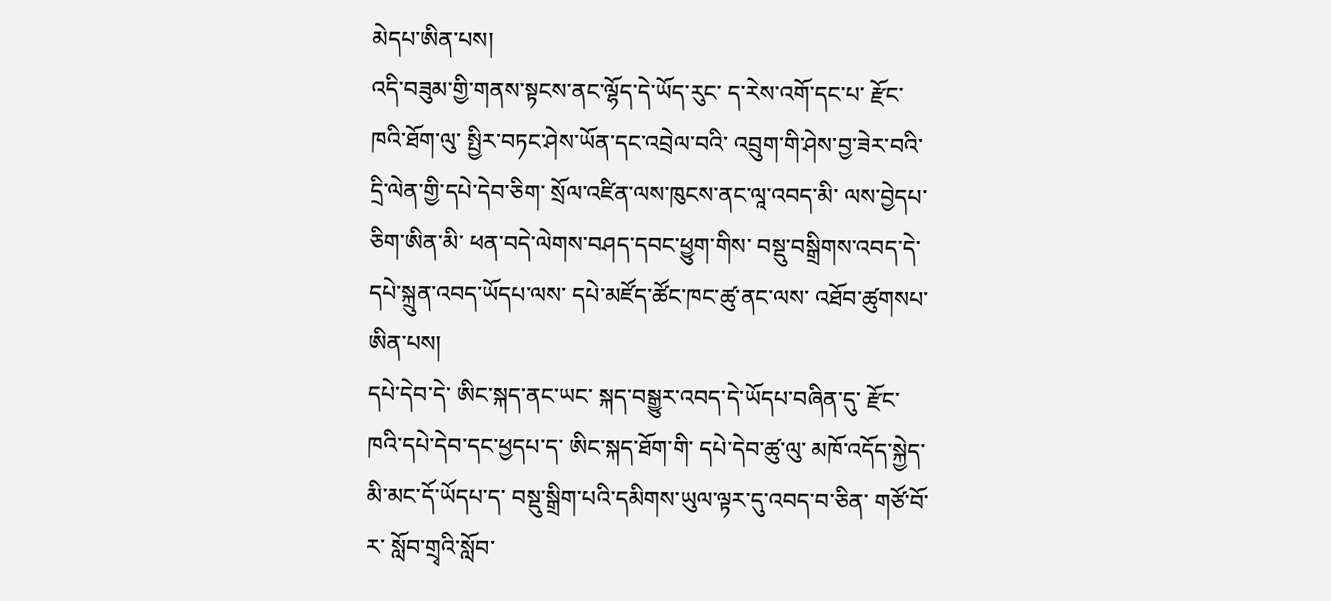མེདཔ་ཨིན་པས།
འདི་བཟུམ་གྱི་གནས་སྟངས་ནང་ལྷོད་དེ་ཡོད་རུང་ ད་རེས་འགོ་དང་པ་ རྫོང་ཁའི་ཐོག་ལུ་ སྤྱིར་བཏང་ཤེས་ཡོན་དང་འབྲེལ་བའི་ འབྲུག་གི་ཤེས་བྱ་ཟེར་བའི་ དྲི་ལེན་གྱི་དཔེ་དེབ་ཅིག་ སྲོལ་འཛིན་ལས་ཁུངས་ནང་ལཱ་འབད་མི་ ལས་བྱེདཔ་ཅིག་ཨིན་མི་ ཕན་བདེ་ལེགས་བཤད་དབང་ཕྱུག་གིས་ བསྡུ་བསྒྲིགས་འབད་དེ་ དཔེ་སྐྲུན་འབད་ཡོདཔ་ལས་ དཔེ་མཛོད་ཚོང་ཁང་ཚུ་ནང་ལས་ འཐོབ་ཚུགསཔ་ཨིན་པས།
དཔེ་དེབ་དེ་ ཨིང་སྐད་ནང་ཡང་ སྐད་བསྒྱུར་འབད་དེ་ཡོདཔ་བཞིན་དུ་ རྫོང་ཁའི་དཔེ་དེབ་དང་ཕྱདཔ་ད་ ཨིང་སྐད་ཐོག་གི་ དཔེ་དེབ་ཚུ་ལུ་ མཁོ་འདོད་སྐྱེད་མི་མང་དོ་ཡོདཔ་ད་ བསྡུ་སྒྲིག་པའི་དམིགས་ཡུལ་ལྟར་དུ་འབད་བ་ཅིན་ གཙོ་བོ་ར་ སློབ་གྲྭའི་སློབ་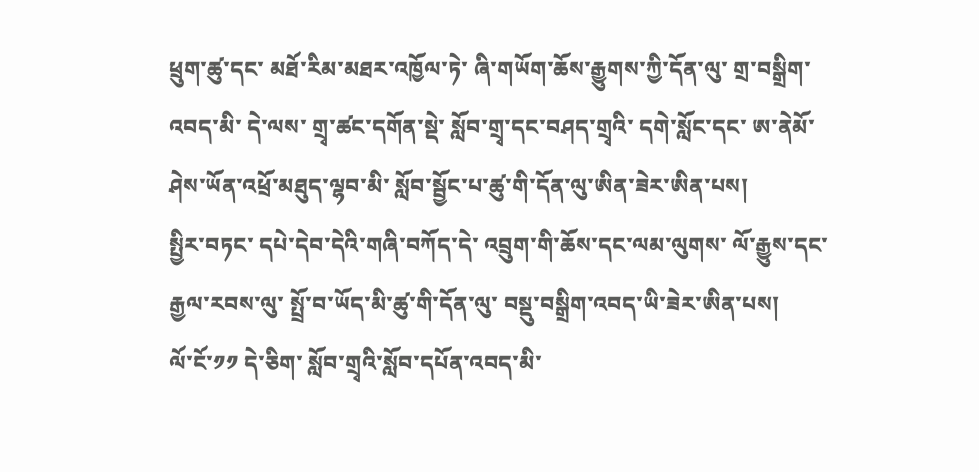ཕྲུག་ཚུ་དང་ མཐོ་རིམ་མཐར་འཁྱོལ་ཏེ་ ཞི་གཡོག་ཆོས་རྒྱུགས་ཀྱི་དོན་ལུ་ གྲ་བསྒྲིག་འབད་མི་ དེ་ལས་ གྲྭ་ཚང་དགོན་སྡེ་ སློབ་གྲྭ་དང་བཤད་གྲྭའི་ དགེ་སློང་དང་ ཨ་ནེམོ་ ཤེས་ཡོན་འཕྲོ་མཐུད་ལྷབ་མི་ སློབ་སྦྱོང་པ་ཚུ་གི་དོན་ལུ་ཨིན་ཟེར་ཨིན་པས།
སྤྱིར་བཏང་ དཔེ་དེབ་དེའི་གཞི་བཀོད་དེ་ འབྲུག་གི་ཆོས་དང་ལམ་ལུགས་ ལོ་རྒྱུས་དང་ རྒྱལ་རབས་ལུ་ སྤྲོ་བ་ཡོད་མི་ཚུ་གི་དོན་ལུ་ བསྡུ་བསྒྲིག་འབད་ཡི་ཟེར་ཨིན་པས།
ལོ་ངོ་༡༡ དེ་ཅིག་ སློབ་གྲྭའི་སློབ་དཔོན་འབད་མི་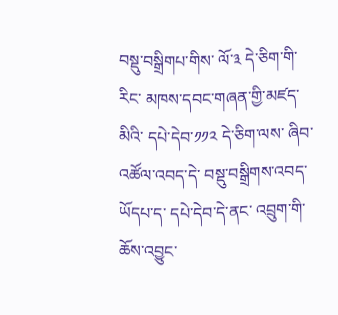བསྡུ་བསྒྲིགཔ་གིས་ ལོ་༣ དེ་ཅིག་གི་རིང་ མཁས་དབང་གཞན་གྱི་མཛད་མིའི་ དཔེ་དེབ་༡༡༢ དེ་ཅིག་ལས་ ཞིབ་འཚོལ་འབད་དེ་ བསྡུ་བསྒྲིགས་འབད་ཡོདཔ་ད་ དཔེ་དེབ་དེ་ནང་ འབྲུག་གི་ཆོས་འབྱུང་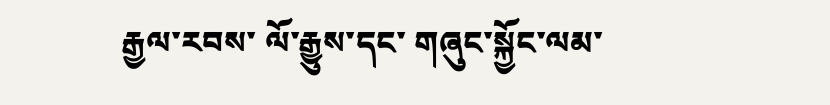རྒྱལ་རབས་ ལོ་རྒྱུས་དང་ གཞུང་སྐྱོང་ལམ་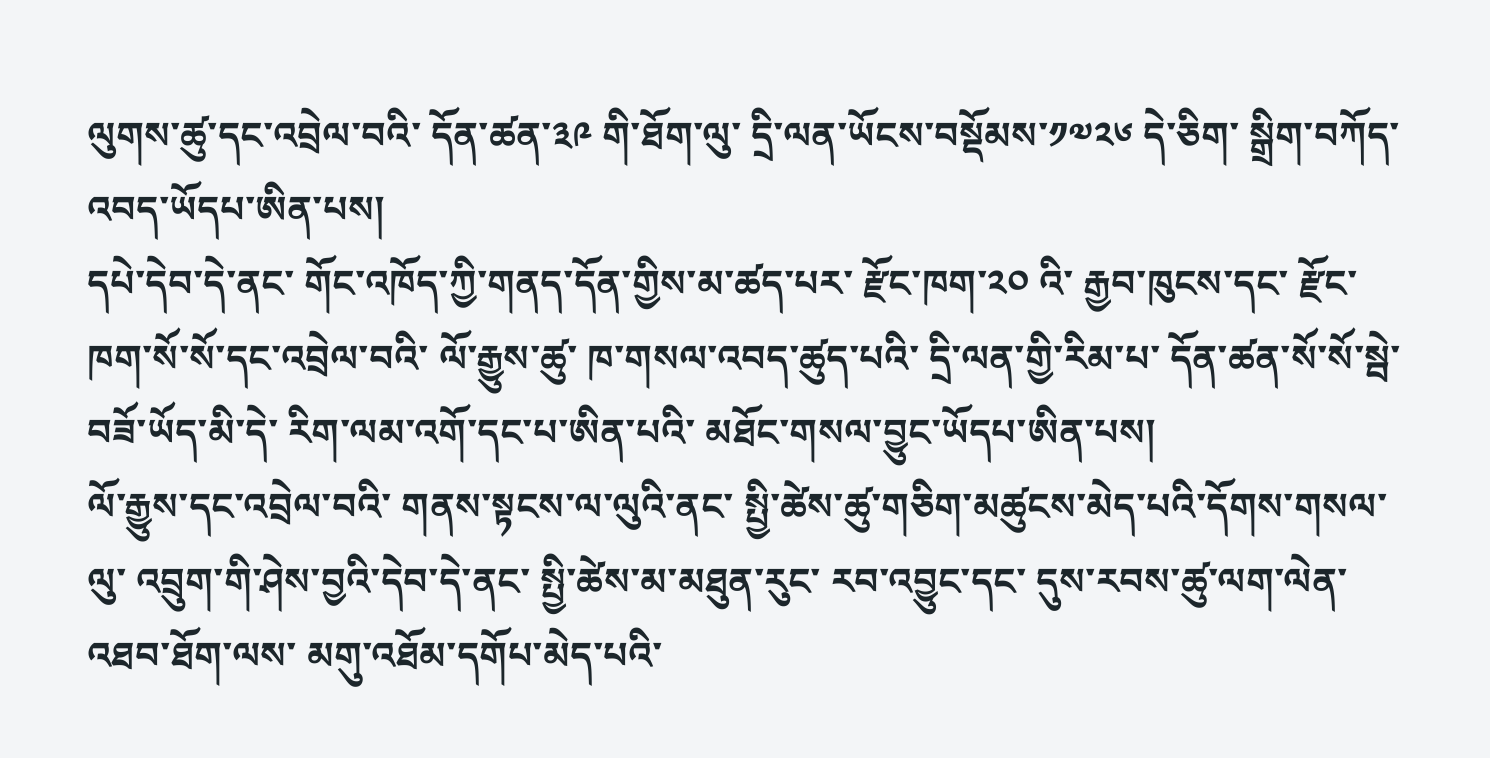ལུགས་ཚུ་དང་འབྲེལ་བའི་ དོན་ཚན་༣༩ གི་ཐོག་ལུ་ དྲི་ལན་ཡོངས་བསྡོམས་༡༧༢༦ དེ་ཅིག་ སྒྲིག་བཀོད་ འབད་ཡོདཔ་ཨིན་པས།
དཔེ་དེབ་དེ་ནང་ གོང་འཁོད་ཀྱི་གནད་དོན་གྱིས་མ་ཚད་པར་ རྫོང་ཁག་༢༠ འི་ རྒྱབ་ཁུངས་དང་ རྫོང་ཁག་སོ་སོ་དང་འབྲེལ་བའི་ ལོ་རྒྱུས་ཚུ་ ཁ་གསལ་འབད་ཚུད་པའི་ དྲི་ལན་གྱི་རིམ་པ་ དོན་ཚན་སོ་སོ་སྦེ་བཟོ་ཡོད་མི་དེ་ རིག་ལམ་འགོ་དང་པ་ཨིན་པའི་ མཐོང་གསལ་བྱུང་ཡོདཔ་ཨིན་པས།
ལོ་རྒྱུས་དང་འབྲེལ་བའི་ གནས་སྟངས་ལ་ལུའི་ནང་ སྤྱི་ཚེས་ཚུ་གཅིག་མཚུངས་མེད་པའི་དོགས་གསལ་ལུ་ འབྲུག་གི་ཤེས་བྱའི་དེབ་དེ་ནང་ སྤྱི་ཚེས་མ་མཐུན་རུང་ རབ་འབྱུང་དང་ དུས་རབས་ཚུ་ལག་ལེན་འཐབ་ཐོག་ལས་ མགུ་འཐོམ་དགོཔ་མེད་པའི་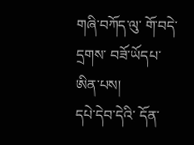གཞི་བཀོད་ལུ་ གོ་བདེ་དྲགས་ བཟོ་ཡོདཔ་ཨིན་པས།
དཔེ་དེབ་དེའི་ དོན་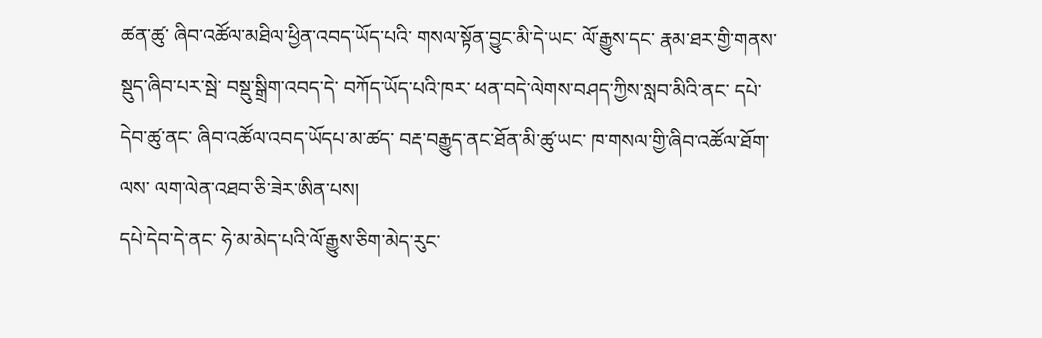ཚན་ཚུ་ ཞིབ་འཚོལ་མཐིལ་ཕྱིན་འབད་ཡོད་པའི་ གསལ་སྟོན་བྱུང་མི་དེ་ཡང་ ལོ་རྒྱུས་དང་ རྣམ་ཐར་གྱི་གནས་སྡུད་ཞིབ་པར་སྦེ་ བསྡུ་སྒྲིག་འབད་དེ་ བཀོད་ཡོད་པའི་ཁར་ ཕན་བདེ་ལེགས་བཤད་ཀྱིས་སླབ་མིའི་ནང་ དཔེ་དེབ་ཚུ་ནང་ ཞིབ་འཚོལ་འབད་ཡོདཔ་མ་ཚད་ བརྡ་བརྒྱུད་ནང་ཐོན་མི་ཚུ་ཡང་ ཁ་གསལ་གྱི་ཞིབ་འཚོལ་ཐོག་ལས་ ལག་ལེན་འཐབ་ཅི་ཟེར་ཨིན་པས།
དཔེ་དེབ་དེ་ནང་ ཧེ་མ་མེད་པའི་ལོ་རྒྱུས་ཅིག་མེད་རུང་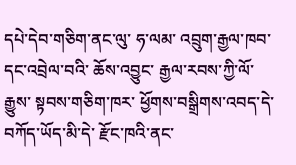དཔེ་དེབ་གཅིག་ནང་ལུ་ ཧ་ལམ་ འབྲུག་རྒྱལ་ཁབ་དང་འབྲེལ་བའི་ ཆོས་འབྱུང་ རྒྱལ་རབས་ཀྱི་ལོ་རྒྱུས་ སྟབས་གཅིག་ཁར་ ཕྱོགས་བསྒྲིགས་འབད་དེ་ བཀོད་ཡོད་མི་དེ་ རྫོང་ཁའི་ནང་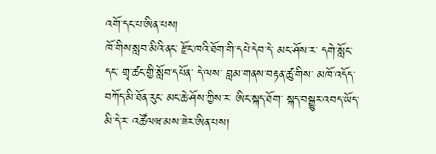འགོ་དང་པ་ཨིན་པས།
ཁོ་གིས་སླབ་མིའི་ནང་ རྫོང་ཁའི་ཐོག་གི་དཔེ་དེབ་དེ་ མང་ཤོས་ར་ དགེ་སློང་དང་ གྲྭ་ཚང་གྱི་སློབ་དཔོན་ དེ་ལས་ བླམ་གནས་བརྟན་ཚུ་གིས་ མཁོ་འདོད་བཀོད་མི་ཐོན་རུང་ མང་ཆེ་ཤོས་ཀྱིས་ར་ ཨིང་སྐད་ཐོག་ སྐད་བསྒྱུར་འབད་ཡོད་མི་དེ་ར་ འཚོལཝ་མས་ཟེར་ཨིན་པས།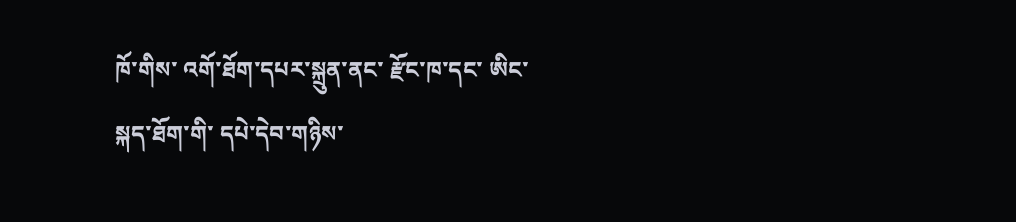ཁོ་གིས་ འགོ་ཐོག་དཔར་སྐྲུན་ནང་ རྫོང་ཁ་དང་ ཨིང་སྐད་ཐོག་གི་ དཔེ་དེབ་གཉིས་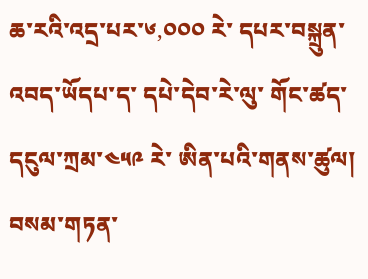ཆ་རའི་འདྲ་པར་༦,༠༠༠ རེ་ དཔར་བསྐྲུན་འབད་ཡོདཔ་ད་ དཔེ་དེབ་རེ་ལུ་ གོང་ཚད་དངུལ་ཀྲམ་༤༥༩ རེ་ ཨིན་པའི་གནས་ཚུལ།
བསམ་གཏན་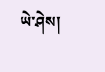ཡེ་ཤེས།